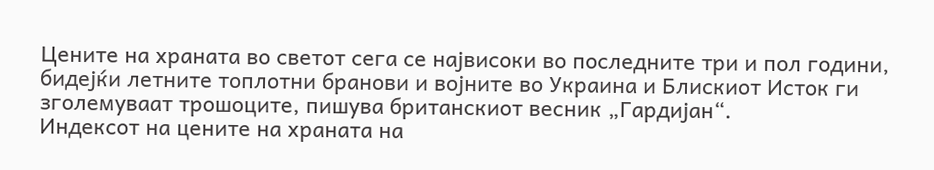Цените на храната во светот сега се највисоки во последните три и пол години, бидејќи летните топлотни бранови и војните во Украина и Блискиот Исток ги зголемуваат трошоците, пишува британскиот весник „Гардијан“.
Индексот на цените на храната на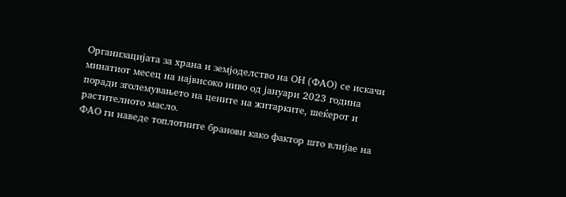Организацијата за храна и земјоделство на ОН (ФАО) се искачи минатиот месец на највисоко ниво од јануари 2023 година поради зголемувањето на цените на житарките, шеќерот и растителното масло.
ФАО ги наведе топлотните бранови како фактор што влијае на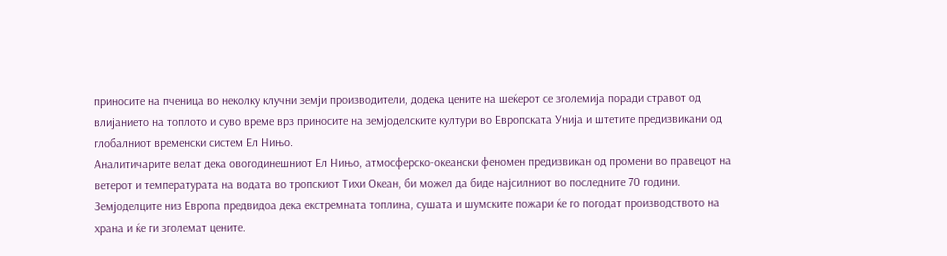приносите на пченица во неколку клучни земји производители, додека цените на шеќерот се зголемија поради стравот од влијанието на топлото и суво време врз приносите на земјоделските култури во Европската Унија и штетите предизвикани од глобалниот временски систем Ел Нињо.
Аналитичарите велат дека овогодинешниот Ел Нињо, атмосферско-океански феномен предизвикан од промени во правецот на ветерот и температурата на водата во тропскиот Тихи Океан, би можел да биде најсилниот во последните 70 години.
Земјоделците низ Европа предвидоа дека екстремната топлина, сушата и шумските пожари ќе го погодат производството на храна и ќе ги зголемат цените.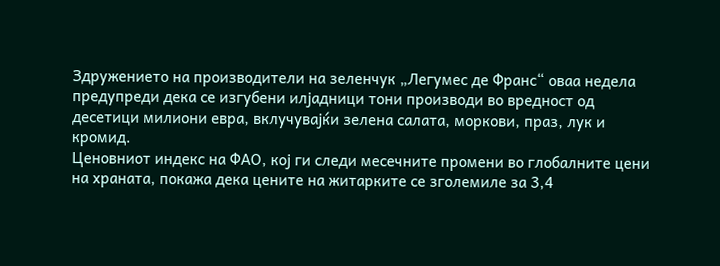Здружението на производители на зеленчук „Легумес де Франс“ оваа недела предупреди дека се изгубени илјадници тони производи во вредност од десетици милиони евра, вклучувајќи зелена салата, моркови, праз, лук и кромид.
Ценовниот индекс на ФАО, кој ги следи месечните промени во глобалните цени на храната, покажа дека цените на житарките се зголемиле за 3,4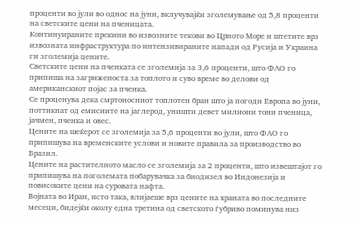проценти во јули во однос на јуни, вклучувајќи зголемување од 5,8 проценти на светските цени на пченицата.
Континуираните прекини во извозните текови во Црното Море и штетите врз извозната инфраструктура по интензивираните напади од Русија и Украина ги зголемија цените.
Светските цени на пченката се зголемија за 3,6 проценти, што ФАО го припиша на загриженоста за топлото и суво време во делови од американскиот појас за пченка.
Се проценува дека смртоносниот топлотен бран што ја погоди Европа во јуни, поттикнат од емисиите на јаглерод, уништи девет милиони тони пченица, јачмен, пченка и овес.
Цените на шеќерот се зголемија за 5,6 проценти во јули, што ФАО го припишува на временските услови и новите правила за производство во Бразил.
Цените на растителното масло се зголемија за 2 проценти, што извештајот го припишува на поголемата побарувачка за биодизел во Индонезија и повисоките цени на суровата нафта.
Војната во Иран, исто така, влијаеше врз цените на храната во последните месеци, бидејќи околу една третина од светското ѓубриво поминува низ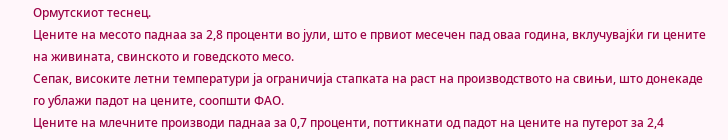Ормутскиот теснец.
Цените на месото паднаа за 2,8 проценти во јули, што е првиот месечен пад оваа година, вклучувајќи ги цените на живината, свинското и говедското месо.
Сепак, високите летни температури ја ограничија стапката на раст на производството на свињи, што донекаде го ублажи падот на цените, соопшти ФАО.
Цените на млечните производи паднаа за 0,7 проценти, поттикнати од падот на цените на путерот за 2,4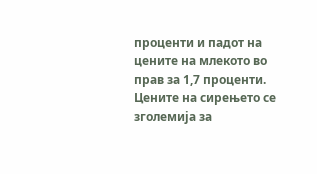проценти и падот на цените на млекото во прав за 1,7 проценти. Цените на сирењето се зголемија за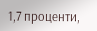1,7 проценти,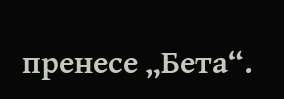пренесе „Бета“.